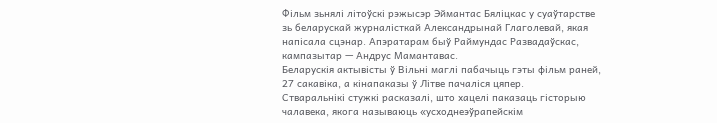Фільм зьнялі літоўскі рэжысэр Эймантас Бяліцкас у суаўтарстве зь беларускай журналісткай Александрынай Глаголевай, якая напісала сцэнар. Апэратарам быў Раймундас Развадаўскас, кампазытар — Андрус Мамантавас.
Беларускія актывісты ў Вільні маглі пабачыць гэты фільм раней, 27 сакавіка, а кінапаказы ў Літве пачаліся цяпер.
Стваральнікі стужкі расказалі, што хацелі паказаць гісторыю чалавека, якога называюць «усходнеэўрапейскім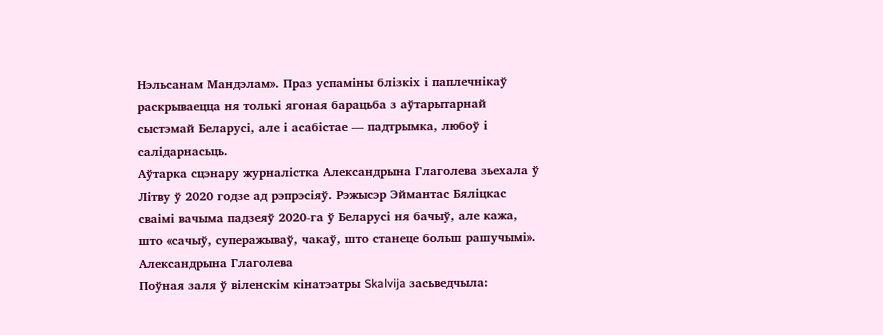Нэльсанам Мандэлам». Праз успаміны блізкіх і паплечнікаў раскрываецца ня толькі ягоная барацьба з аўтарытарнай сыстэмай Беларусі, але і асабістае — падтрымка, любоў і салідарнасьць.
Аўтарка сцэнару журналістка Александрына Глаголева зьехала ў Літву ў 2020 годзе ад рэпрэсіяў. Рэжысэр Эймантас Бяліцкас сваімі вачыма падзеяў 2020-га ў Беларусі ня бачыў, але кажа, што «сачыў, суперажываў, чакаў, што станеце больш рашучымі».
Александрына Глаголева
Поўная заля ў віленскім кінатэатры Skalvija засьведчыла: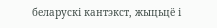беларускі кантэкст, жыцьцё і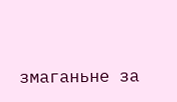змаганьне за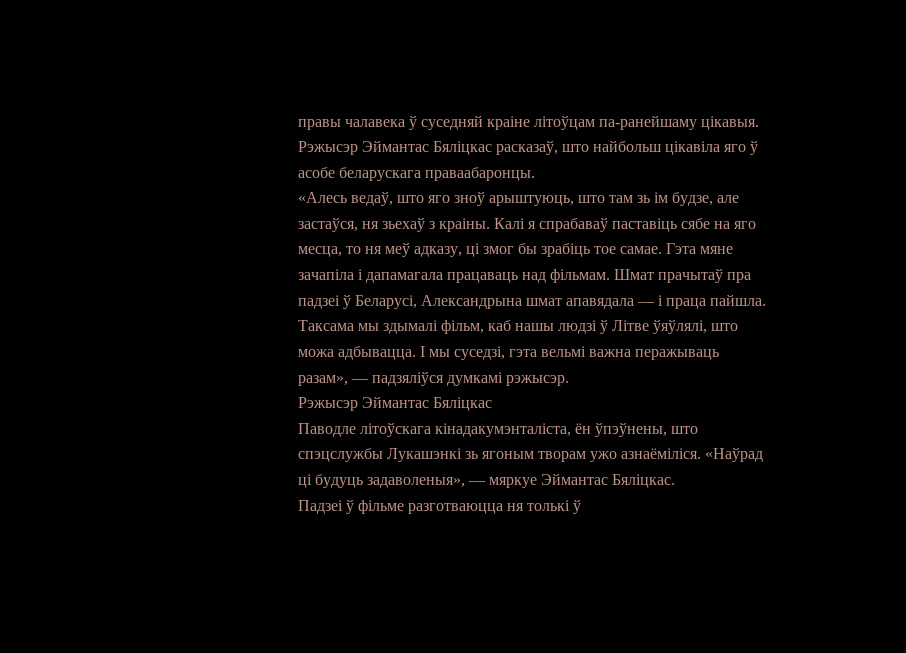правы чалавека ў суседняй краіне літоўцам па-ранейшаму цікавыя.
Рэжысэр Эймантас Бяліцкас расказаў, што найбольш цікавіла яго ў асобе беларускага праваабаронцы.
«Алесь ведаў, што яго зноў арыштуюць, што там зь ім будзе, але застаўся, ня зьехаў з краіны. Калі я спрабаваў паставіць сябе на яго месца, то ня меў адказу, ці змог бы зрабіць тое самае. Гэта мяне зачапіла і дапамагала працаваць над фільмам. Шмат прачытаў пра падзеі ў Беларусі, Александрына шмат апавядала — і праца пайшла. Таксама мы здымалі фільм, каб нашы людзі ў Літве ўяўлялі, што можа адбывацца. І мы суседзі, гэта вельмі важна перажываць разам», — падзяліўся думкамі рэжысэр.
Рэжысэр Эймантас Бяліцкас
Паводле літоўскага кінадакумэнталіста, ён ўпэўнены, што спэцслужбы Лукашэнкі зь ягоным творам ужо азнаёміліся. «Наўрад ці будуць задаволеныя», — мяркуе Эймантас Бяліцкас.
Падзеі ў фільме разготваюцца ня толькі ў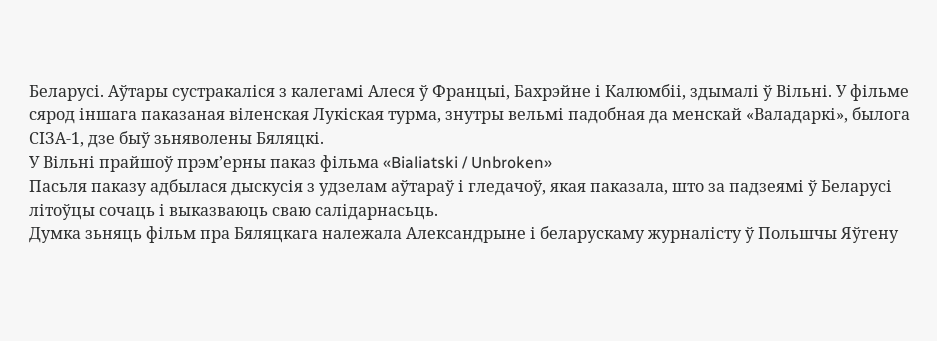Беларусі. Аўтары сустракаліся з калегамі Алеся ў Францыі, Бахрэйне і Калюмбіі, здымалі ў Вільні. У фільме сярод іншага паказаная віленская Лукіская турма, знутры вельмі падобная да менскай «Валадаркі», былога СІЗА-1, дзе быў зьняволены Бяляцкі.
У Вільні прайшоў прэм’ерны паказ фільма «Bialiatski / Unbroken»
Пасьля паказу адбылася дыскусія з удзелам аўтараў і гледачоў, якая паказала, што за падзеямі ў Беларусі літоўцы сочаць і выказваюць сваю салідарнасьць.
Думка зьняць фільм пра Бяляцкага належала Александрыне і беларускаму журналісту ў Польшчы Яўгену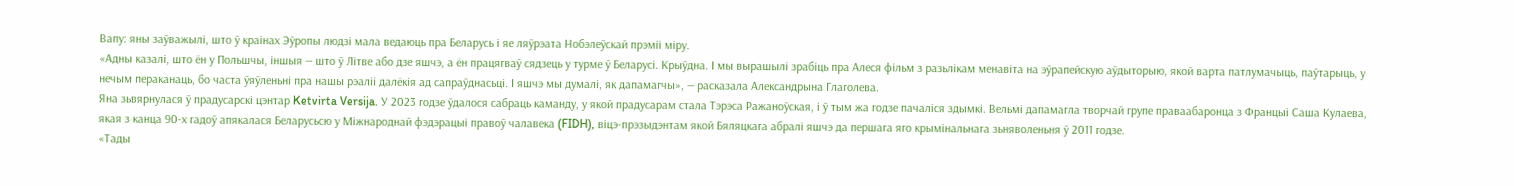Вапу: яны заўважылі, што ў краінах Эўропы людзі мала ведаюць пра Беларусь і яе ляўрэата Нобэлеўскай прэміі міру.
«Адны казалі, што ён у Польшчы, іншыя — што ў Літве або дзе яшчэ, а ён працягваў сядзець у турме ў Беларусі. Крыўдна. І мы вырашылі зрабіць пра Алеся фільм з разьлікам менавіта на эўрапейскую аўдыторыю, якой варта патлумачыць, паўтарыць, у нечым пераканаць, бо часта ўяўленьні пра нашы рэаліі далёкія ад сапраўднасьці. І яшчэ мы думалі, як дапамагчы», — расказала Александрына Глаголева.
Яна зьвярнулася ў прадусарскі цэнтар Ketvirta Versija. У 2023 годзе ўдалося сабраць каманду, у якой прадусарам стала Тэрэса Ражаноўская, і ў тым жа годзе пачаліся здымкі. Вельмі дапамагла творчай групе праваабаронца з Францыі Саша Кулаева, якая з канца 90-х гадоў апякалася Беларусьсю у Міжнароднай фэдэрацыі правоў чалавека (FIDH), віцэ-прэзыдэнтам якой Бяляцкага абралі яшчэ да першага яго крымінальнага зьняволеньня ў 2011 годзе.
«Тады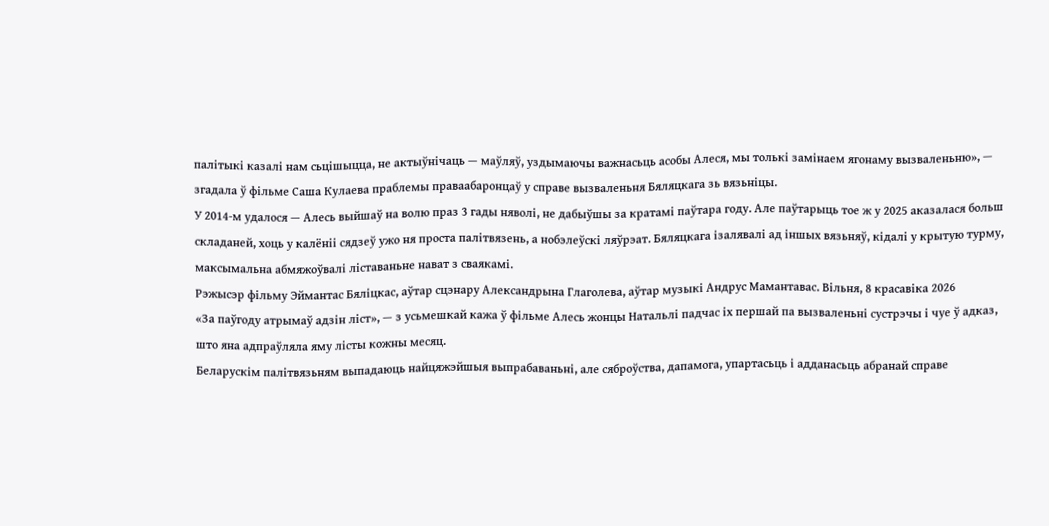палітыкі казалі нам сьцішыцца, не актыўнічаць — маўляў, уздымаючы важнасьць асобы Алеся, мы толькі замінаем ягонаму вызваленьню», — згадала ў фільме Саша Кулаева праблемы праваабаронцаў у справе вызваленьня Бяляцкага зь вязьніцы.
У 2014-м удалося — Алесь выйшаў на волю праз 3 гады няволі, не дабыўшы за кратамі паўтара году. Але паўтарыць тое ж у 2025 аказалася больш складаней, хоць у калёніі сядзеў ужо ня проста палітвязень, а нобэлеўскі ляўрэат. Бяляцкага ізалявалі ад іншых вязьняў, кідалі у крытую турму, максымальна абмяжоўвалі ліставаньне нават з сваякамі.
Рэжысэр фільму Эймантас Бяліцкас, аўтар сцэнару Александрына Глаголева, аўтар музыкі Андрус Мамантавас. Вільня, 8 красавіка 2026
«За паўгоду атрымаў адзін ліст», — з усьмешкай кажа ў фільме Алесь жонцы Натальлі падчас іх першай па вызваленьні сустрэчы і чуе ў адказ, што яна адпраўляла яму лісты кожны месяц.
Беларускім палітвязьням выпадаюць найцяжэйшыя выпрабаваньні, але сяброўства, дапамога, упартасьць і адданасьць абранай справе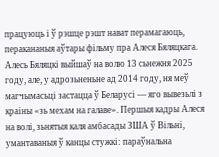працуюць і ў рэшце рэшт нават перамагаюць, перакананыя аўтары фільму пра Алеся Бяляцкага.
Алесь Бяляцкі выйшаў на волю 13 сьнежня 2025 году, але, у адрозьненьне ад 2014 году, ня меў магчымасьці застацца ў Беларусі — яго вывезьлі з краіны «зь мехам на галаве». Першыя кадры Алеся на волі, зьнятыя каля амбасады ЗША ў Вільні, умантаваныя ў канцы стужкі: параўнальна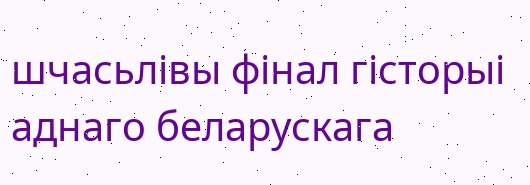шчасьлівы фінал гісторыі аднаго беларускага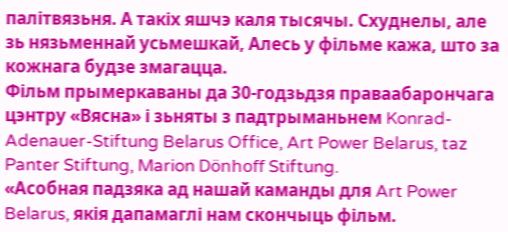палітвязьня. А такіх яшчэ каля тысячы. Схуднелы, але зь нязьменнай усьмешкай, Алесь у фільме кажа, што за кожнага будзе змагацца.
Фільм прымеркаваны да 30-годзьдзя праваабарончага цэнтру «Вясна» і зьняты з падтрыманьнем Konrad-Adenauer-Stiftung Belarus Office, Art Power Belarus, taz Panter Stiftung, Marion Dönhoff Stiftung.
«Асобная падзяка ад нашай каманды для Art Power Belarus, якія дапамаглі нам скончыць фільм.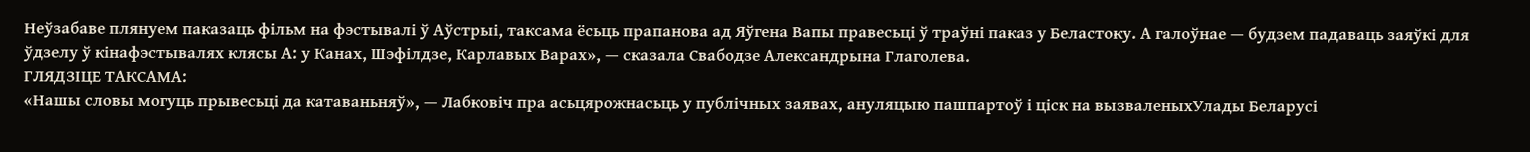Неўзабаве плянуем паказаць фільм на фэстывалі ў Аўстрыі, таксама ёсьць прапанова ад Яўгена Вапы правесьці ў траўні паказ у Беластоку. А галоўнае — будзем падаваць заяўкі для ўдзелу ў кінафэстывалях клясы А: у Канах, Шэфілдзе, Карлавых Варах», — сказала Свабодзе Александрына Глаголева.
ГЛЯДЗІЦЕ ТАКСАМА:
«Нашы словы могуць прывесьці да катаваньняў», — Лабковіч пра асьцярожнасьць у публічных заявах, ануляцыю пашпартоў і ціск на вызваленыхУлады Беларусі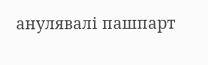анулявалі пашпарт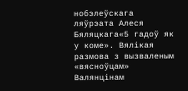нобэлеўскага ляўрэата Алеся Бяляцкага«5 гадоў як у коме». Вялікая размова з вызваленым «вясноўцам» Валянцінам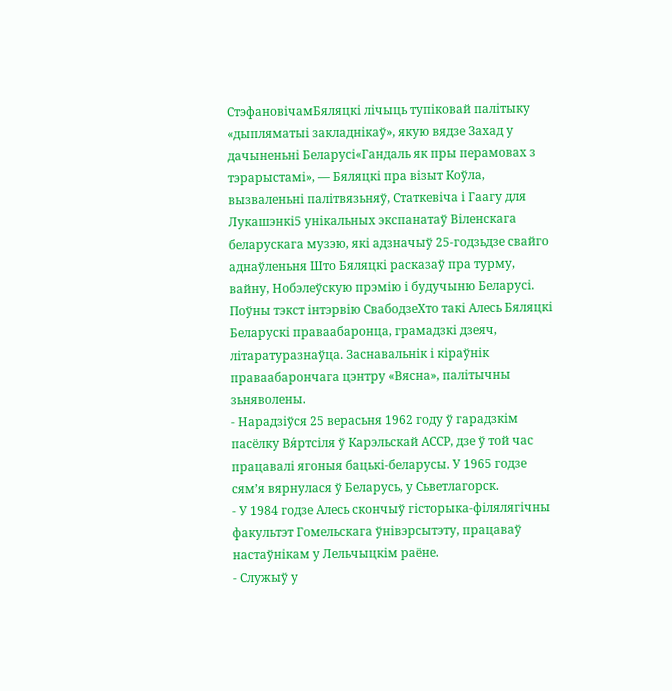СтэфановічамБяляцкі лічыць тупіковай палітыку «дыпляматыі закладнікаў», якую вядзе Захад у дачыненьні Беларусі«Гандаль як пры перамовах з тэрарыстамі», — Бяляцкі пра візыт Коўла, вызваленьні палітвязьняў, Статкевіча і Гаагу для Лукашэнкі5 унікальных экспанатаў Віленскага беларускага музэю, які адзначыў 25-годзьдзе свайго аднаўленьня Што Бяляцкі расказаў пра турму, вайну, Нобэлеўскую прэмію і будучыню Беларусі. Поўны тэкст інтэрвію СвабодзеХто такі Алесь Бяляцкі
Беларускі праваабаронца, грамадзкі дзеяч, літаратуразнаўца. Заснавальнік і кіраўнік праваабарончага цэнтру «Вясна», палітычны зьняволены.
- Нарадзіўся 25 верасьня 1962 году ў гарадзкім пасёлку Вя́ртсіля ў Карэльскай АССР, дзе ў той час працавалі ягоныя бацькі-беларусы. У 1965 годзе сям’я вярнулася ў Беларусь, у Сьветлагорск.
- У 1984 годзе Алесь скончыў гісторыка-філялягічны факультэт Гомельскага ўнівэрсытэту, працаваў настаўнікам у Лельчыцкім раёне.
- Служыў у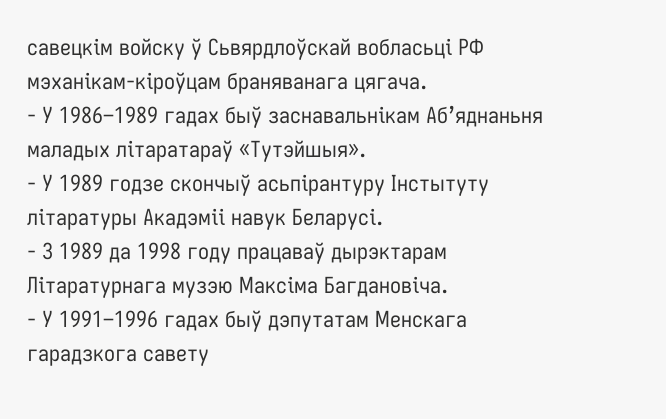савецкім войску ў Сьвярдлоўскай вобласьці РФ мэханікам-кіроўцам браняванага цягача.
- У 1986–1989 гадах быў заснавальнікам Аб’яднаньня маладых літаратараў «Тутэйшыя».
- У 1989 годзе скончыў асьпірантуру Інстытуту літаратуры Акадэміі навук Беларусі.
- З 1989 да 1998 году працаваў дырэктарам Літаратурнага музэю Максіма Багдановіча.
- У 1991–1996 гадах быў дэпутатам Менскага гарадзкога савету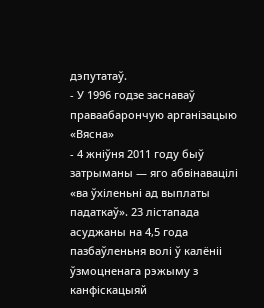дэпутатаў.
- У 1996 годзе заснаваў праваабарончую арганізацыю «Вясна»
- 4 жніўня 2011 году быў затрыманы — яго абвінавацілі «ва ўхіленьні ад выплаты падаткаў». 23 лістапада асуджаны на 4,5 года пазбаўленьня волі ў калёніі ўзмоцненага рэжыму з канфіскацыяй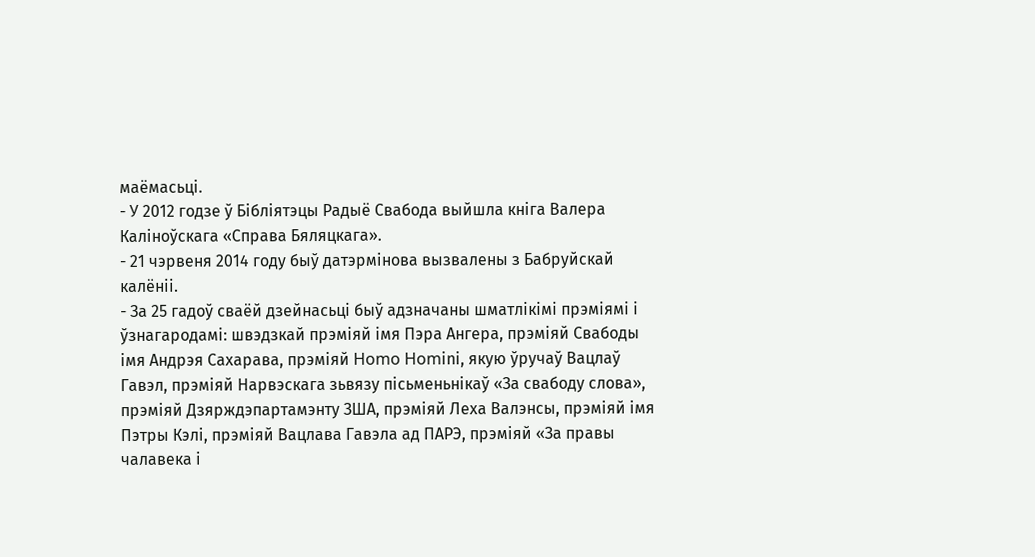маёмасьці.
- У 2012 годзе ў Бібліятэцы Радыё Свабода выйшла кніга Валера Каліноўскага «Справа Бяляцкага».
- 21 чэрвеня 2014 году быў датэрмінова вызвалены з Бабруйскай калёніі.
- За 25 гадоў сваёй дзейнасьці быў адзначаны шматлікімі прэміямі і ўзнагародамі: швэдзкай прэміяй імя Пэра Ангера, прэміяй Свабоды імя Андрэя Сахарава, прэміяй Homo Homіnі, якую ўручаў Вацлаў Гавэл, прэміяй Нарвэскага зьвязу пісьменьнікаў «За свабоду слова», прэміяй Дзярждэпартамэнту ЗША, прэміяй Леха Валэнсы, прэміяй імя Пэтры Кэлі, прэміяй Вацлава Гавэла ад ПАРЭ, прэміяй «За правы чалавека і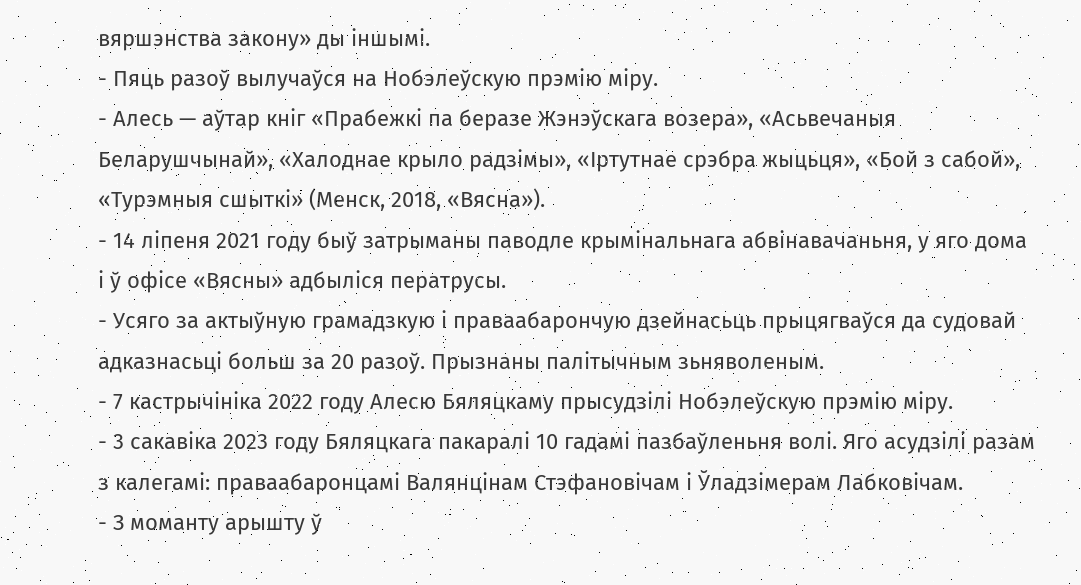вяршэнства закону» ды іншымі.
- Пяць разоў вылучаўся на Нобэлеўскую прэмію міру.
- Алесь — аўтар кніг «Прабежкі па беразе Жэнэўскага возера», «Асьвечаныя Беларушчынай», «Халоднае крыло радзімы», «Іртутнае срэбра жыцьця», «Бой з сабой», «Турэмныя сшыткі» (Менск, 2018, «Вясна»).
- 14 ліпеня 2021 году быў затрыманы паводле крымінальнага абвінавачаньня, у яго дома і ў офісе «Вясны» адбыліся ператрусы.
- Усяго за актыўную грамадзкую і праваабарончую дзейнасьць прыцягваўся да судовай адказнасьці больш за 20 разоў. Прызнаны палітычным зьняволеным.
- 7 кастрычініка 2022 году Алесю Бяляцкаму прысудзілі Нобэлеўскую прэмію міру.
- 3 сакавіка 2023 году Бяляцкага пакаралі 10 гадамі пазбаўленьня волі. Яго асудзілі разам з калегамі: праваабаронцамі Валянцінам Стэфановічам і Ўладзімерам Лабковічам.
- З моманту арышту ў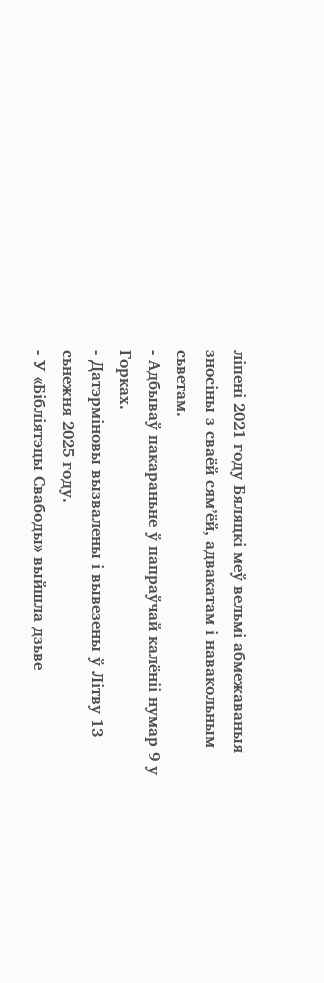ліпені 2021 году Бяляцкі меў вельмі абмежаваныя зносіны з сваёй сямʼёй, адвакатам і навакольным сьветам.
- Адбываў пакараньне ў папраўчай калёніі нумар 9 у Горках.
- Датэрміновы вызвалены і вывезены ў Літву 13 сьнежня 2025 году.
- У «Бібліятэцы Свабоды» выйшла дзьве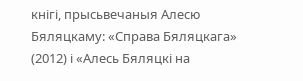кнігі, прысьвечаныя Алесю Бяляцкаму: «Справа Бяляцкага» (2012) і «Алесь Бяляцкі на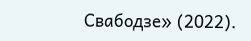Свабодзе» (2022).